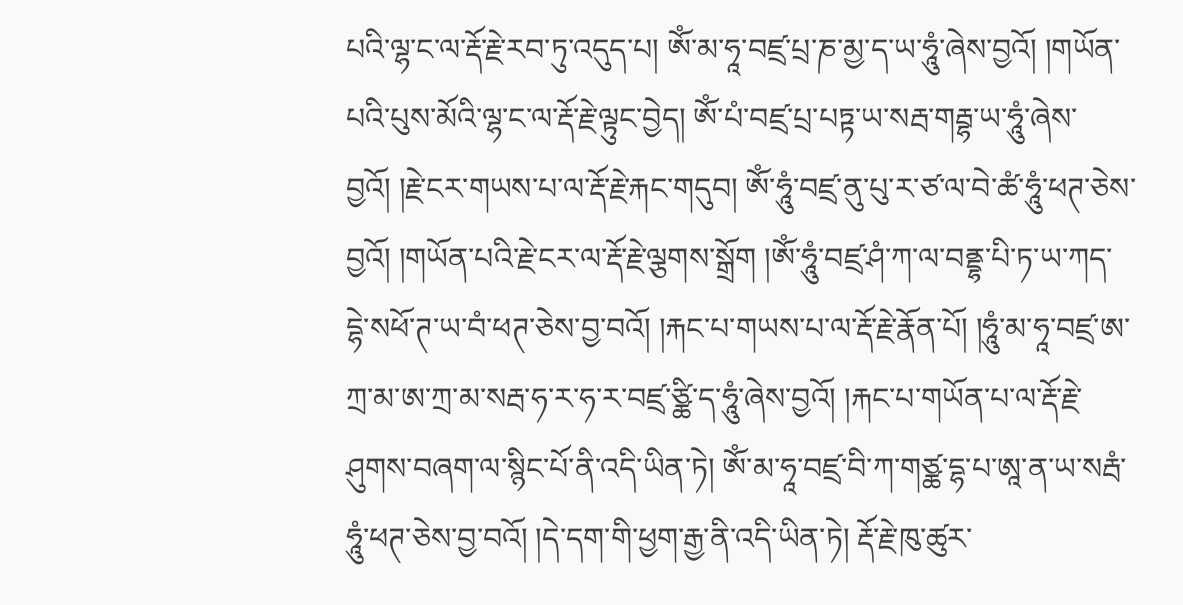པའི་ལྷ་ང་ལ་རྡོ་རྗེ་རབ་ཏུ་འདུད་པ། ཨོཾ་མ་ཧཱ་བཛྲ་པྲ་ཎ་མྱ་ད་ཡ་ཧཱུཾ་ཞེས་བྱའོ། །གཡོན་པའི་པུས་མོའི་ལྷ་ང་ལ་རྡོ་རྗེ་ལྟུང་བྱེད། ཨོཾ་པཾ་བཛྲ་པྲ་པཏྟ་ཡ་སརྦ་གརྦྷ་ཡ་ཧཱུཾ་ཞེས་བྱའོ། །རྗེ་ངར་གཡས་པ་ལ་རྡོ་རྗེ་རྐང་གདུབ། ཨོཾ་ཧཱུཾ་བཛྲ་ནུ་པུ་ར་ཙ་ལ་བེ་ཚཾ་ཧཱུཾ་ཕཊ་ཅེས་བྱའོ། །གཡོན་པའི་རྗེ་ངར་ལ་རྡོ་རྗེ་ལྕགས་སྒྲོག །ཨོཾ་ཧཱུཾ་བཛྲ་ཤཾ་ཀ་ལ་བནྡྷ་པི་ཏ་ཡ་ཀད་དྷེ་སཕོ་ཊ་ཡ་བཾ་ཕཊ་ཅེས་བྱ་བའོ། །རྐང་པ་གཡས་པ་ལ་རྡོ་རྗེ་རྣོན་པོ། །ཧཱུཾ་མ་ཧཱ་བཛྲ་ཨ་ཀྲ་མ་ཨ་ཀྲ་མ་སརྦ་ཧ་ར་ཧ་ར་བཛྲ་ཙྪི་ད་ཧཱུཾ་ཞེས་བྱའོ། །རྐང་པ་གཡོན་པ་ལ་རྡོ་རྗེ་ཤུགས་བཞག་ལ་སྙིང་པོ་ནི་འདི་ཡིན་ཏེ། ཨོཾ་མ་ཧཱ་བཛྲ་བི་ཀ་གཙྪ་དྷ་པ་ཨཱ་ན་ཡ་སརྦཾ་ཧཱུཾ་ཕཊ་ཅེས་བྱ་བའོ། །དེ་དག་གི་ཕྱག་རྒྱ་ནི་འདི་ཡིན་ཏེ། རྡོ་རྗེ་ཁུ་ཚུར་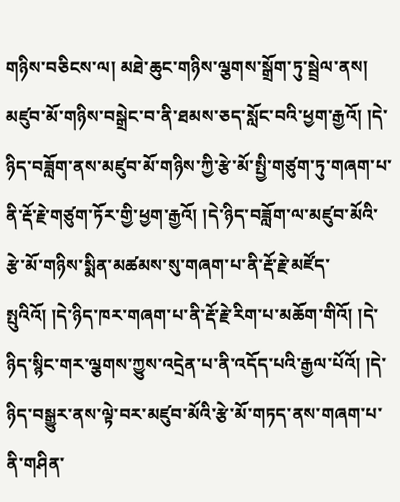གཉིས་བཅིངས་ལ། མཐེ་ཆུང་གཉིས་ལྕགས་སྒྲོག་ཏུ་སྦྲེལ་ནས། མཛུབ་མོ་གཉིས་བསྒྲེང་བ་ནི་ཐམས་ཅད་སློང་བའི་ཕྱག་རྒྱའོ། །དེ་ཉིད་བཟློག་ནས་མཛུབ་མོ་གཉིས་ཀྱི་རྩེ་མོ་སྤྱི་གཙུག་ཏུ་གཞག་པ་ནི་རྡོ་རྗེ་གཙུག་ཏོར་གྱི་ཕྱག་རྒྱའོ། །དེ་ཉིད་བཟློག་ལ་མཛུབ་མོའི་རྩེ་མོ་གཉིས་སྨིན་མཚམས་སུ་གཞག་པ་ནི་རྡོ་རྗེ་མཛོད་སྤུའིའོ། །དེ་ཉིད་ཁར་གཞག་པ་ནི་རྡོ་རྗེ་རིག་པ་མཆོག་གིའོ། །དེ་ཉིད་སྙིང་གར་ལྕགས་ཀྱུས་འདྲེན་པ་ནི་འདོད་པའི་རྒྱལ་པོའོ། །དེ་ཉིད་བསྒྱུར་ནས་ལྟེ་བར་མཛུབ་མོའི་རྩེ་མོ་གཏད་ནས་གཞག་པ་ནི་གཤིན་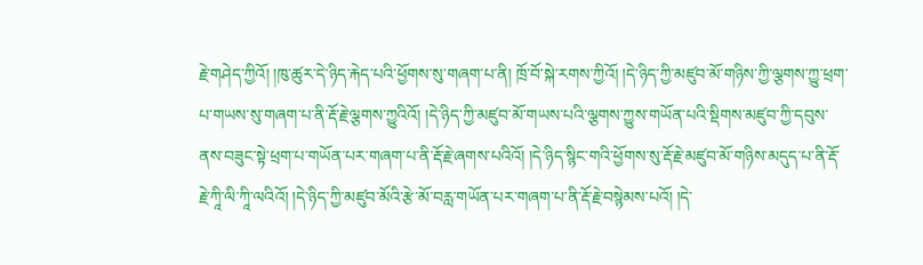རྗེ་གཤེད་ཀྱིའོ། །ཁུ་ཚུར་དེ་ཉིད་རྐེད་པའི་ཕྱོགས་སུ་གཞག་པ་ནི། ཁྲོ་བོ་སྐེ་རགས་ཀྱིའོ། །དེ་ཉིད་ཀྱི་མཛུབ་མོ་གཉིས་ཀྱི་ལྕགས་ཀྱུ་ཕྲག་པ་གཡས་སུ་གཞག་པ་ནི་རྡོ་རྗེ་ལྕགས་ཀྱུའིའོ། །དེ་ཉིད་ཀྱི་མཛུབ་མོ་གཡས་པའི་ལྕགས་ཀྱུས་གཡོན་པའི་སྡིགས་མཛུབ་ཀྱི་དབུས་ནས་བཟུང་སྟེ་ཕྲག་པ་གཡོན་པར་གཞག་པ་ནི་རྡོ་རྗེ་ཞགས་པའིའོ། །དེ་ཉིད་སྙིང་གའི་ཕྱོགས་སུ་རྡོ་རྗེ་མཛུབ་མོ་གཉིས་མདུད་པ་ནི་རྡོ་རྗེ་ཀཱི་ལི་ཀཱི་ལའིའོ། །དེ་ཉིད་ཀྱི་མཛུབ་མོའི་རྩེ་མོ་བརླ་གཡོན་པར་གཞག་པ་ནི་རྡོ་རྗེ་བསྙེམས་པའོ། །དེ་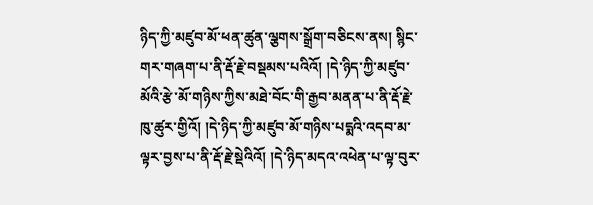ཉིད་ཀྱི་མཛུབ་མོ་ཕན་ཚུན་ལྕགས་སྒྲོག་བཅིངས་ནས། སྙིང་གར་གཞག་པ་ནི་རྡོ་རྗེ་བསྡམས་པའིའོ། །དེ་ཉིད་ཀྱི་མཛུབ་མོའི་རྩེ་མོ་གཉིས་ཀྱིས་མཐེ་བོང་གི་རྒྱབ་མནན་པ་ནི་རྡོ་རྗེ་ཁུ་ཚུར་གྱིའོ། །དེ་ཉིད་ཀྱི་མཛུབ་མོ་གཉིས་པདྨའི་འདབ་མ་ལྟར་བྱས་པ་ནི་རྡོ་རྗེ་སྡེའིའོ། །དེ་ཉིད་མདའ་འཕེན་པ་ལྟ་བུར་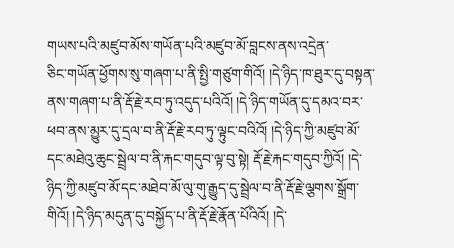གཡས་པའི་མཛུབ་མོས་གཡོན་པའི་མཛུབ་མོ་བླངས་ནས་འདྲེན་
ཅིང་གཡོན་ཕྱོགས་སུ་གཞག་པ་ནི་སྤྱི་གཙུག་གིའོ། །དེ་ཉིད་ཁ་ཐུར་དུ་བསྟན་ནས་གཞག་པ་ནི་རྡོ་རྗེ་རབ་ཏུ་འདུད་པའིའོ། །དེ་ཉིད་གཡོན་དུ་དམའ་བར་ཕབ་ནས་མྱུར་དུ་དྲལ་བ་ནི་རྡོ་རྗེ་རབ་ཏུ་ལྟུང་བའིའོ། །དེ་ཉིད་ཀྱི་མཛུབ་མོ་དང་མཐེའུ་ཆུང་སྦྲེལ་བ་ནི་རྐང་གདུབ་ལྟ་བུ་སྟེ། རྡོ་རྗེ་རྐང་གདུབ་ཀྱིའོ། །དེ་ཉིད་ཀྱི་མཛུབ་མོ་དང་མཐེབ་མོ་ལུ་གུ་རྒྱུད་དུ་སྦྲེལ་བ་ནི་རྡོ་རྗེ་ལྕགས་སྒྲོག་གིའོ། །དེ་ཉིད་མདུན་དུ་བསྐྱོད་པ་ནི་རྡོ་རྗེ་རྣོན་པོའིའོ། །དེ་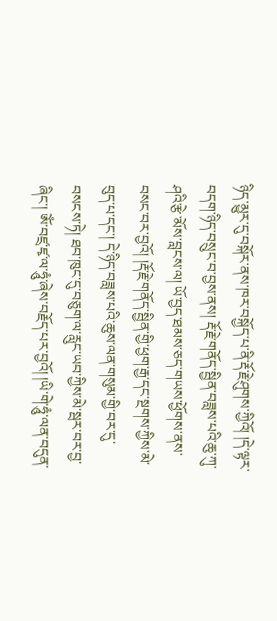ཉིད་མྱུར་དུ་བསྐོར་ནས་ཁར་བསྐྱོད་པ་ནི་རྡོ་རྗེ་ཤུགས་ཀྱིའོ། །དེ་ལྟར་བདག་ཉིད་བསྲུང་བ་བྱས་ནས། རྡོ་རྗེ་གནོད་སྦྱིན་བཟླས་པའི་ཆུ་ཀུ་ཤའི་རྩེ་མོས་བླངས་ལ། ཡོ་བྱད་ཐམས་ཅད་གཡས་ཕྱོགས་ནས་བསང་བར་བྱའོ། །རྡོ་རྗེ་གནོད་སྦྱིན་གྱི་ཕྱག་རྒྱ་དང་སྔགས་ཀྱིས་མེ་བུད་པ་དང་། དེ་ཉིད་བཟླས་པའི་ཆུས་ལན་གསུམ་གྱི་བར་དུ་བསངས་ཏེ། ཐབ་ཁུང་དུ་བཅུག་ལ་རླུང་ཡབ་ཀྱིས་མེ་སྦར་བར་བྱ་ཞིང་། ཨོཾ་བཛྲ་ཛྭ་ལ་ཧཱུཾ་ཞེས་བརྗོད་པར་བྱའོ། །ཡི་གེ་ཧཱུཾ་ལན་བདུན་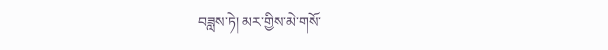བཟླས་ཏེ། མར་གྱིས་མེ་གསོ་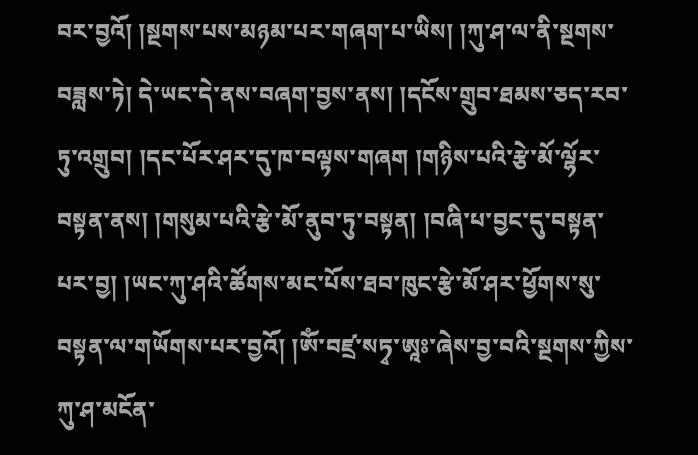བར་བྱའོ། །སྔགས་པས་མཉམ་པར་གཞག་པ་ཡིས། །ཀུ་ཤ་ལ་ནི་སྔགས་བཟླས་ཏེ། དེ་ཡང་དེ་ནས་བཞག་བྱས་ནས། །དངོས་གྲུབ་ཐམས་ཅད་རབ་ཏུ་འགྲུབ། །དང་པོར་ཤར་དུ་ཁ་བལྟས་གཞག །གཉིས་པའི་རྩེ་མོ་ལྷོར་བསྟན་ནས། །གསུམ་པའི་རྩེ་མོ་ནུབ་ཏུ་བསྟན། །བཞི་པ་བྱང་དུ་བསྟན་པར་བྱ། །ཡང་ཀུ་ཤའི་ཚོགས་མང་པོས་ཐབ་ཁུང་རྩེ་མོ་ཤར་ཕྱོགས་སུ་བསྟན་ལ་གཡོགས་པར་བྱའོ། །ཨོཾ་བཛྲ་སཏྭ་ཨཱཿ་ཞེས་བྱ་བའི་སྔགས་ཀྱིས་ཀུ་ཤ་མངོན་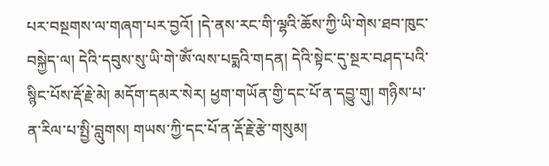པར་བསྔགས་ལ་གཞག་པར་བྱའོ། །དེ་ནས་རང་གི་ལྷའི་ཆོས་ཀྱི་ཡི་གེས་ཐབ་ཁུང་བསྐྱེད་ལ། དེའི་དབུས་སུ་ཡི་གེ་ཨོཾ་ལས་པདྨའི་གདན། དེའི་སྟེང་དུ་སྔར་བཤད་པའི་སྙིང་པོས་རྡོ་རྗེ་མེ། མདོག་དམར་སེར། ཕྱག་གཡོན་གྱི་དང་པོ་ན་དབྱུ་གུ། གཉིས་པ་ན་རིལ་པ་སྤྱི་བླུགས། གཡས་ཀྱི་དང་པོ་ན་རྡོ་རྗེ་རྩེ་གསུམ།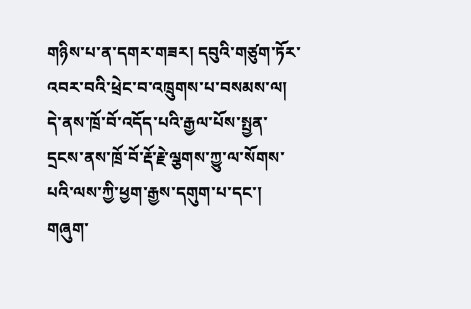གཉིས་པ་ན་དགར་གཟར། དབུའི་གཙུག་ཏོར་འབར་བའི་ཕྲེང་བ་འཁྲུགས་པ་བསམས་ལ། དེ་ནས་ཁྲོ་བོ་འདོད་པའི་རྒྱལ་པོས་སྤྱན་དྲངས་ནས་ཁྲོ་བོ་རྡོ་རྗེ་ལྕགས་ཀྱུ་ལ་སོགས་པའི་ལས་ཀྱི་ཕྱག་རྒྱས་དགུག་པ་དང་། གཞུག་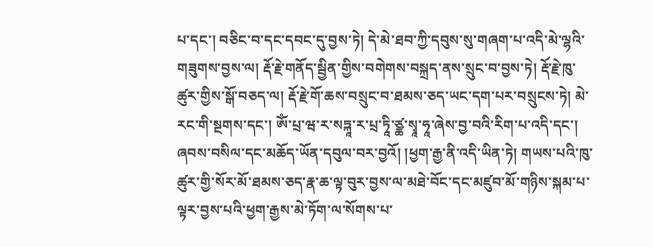པ་དང་། བཅིང་བ་དང་དབང་དུ་བྱས་ཏེ། དེ་མེ་ཐབ་ཀྱི་དབུས་སུ་གཞག་པ་འདི་མེ་ལྷའི་
གཟུགས་བྱས་ལ། རྡོ་རྗེ་གནོད་སྦྱིན་གྱིས་བགེགས་བསྐྲད་ནས་སྲུང་བ་བྱས་ཏེ། རྡོ་རྗེ་ཁུ་ཚུར་གྱིས་སྒོ་བཅད་ལ། རྡོ་རྗེ་གོ་ཆས་བསྲུང་བ་ཐམས་ཅད་ཡང་དག་པར་བསྲུངས་ཏེ། མེ་རང་གི་སྔགས་དང་། ཨོཾ་པྲ་ཝ་ར་སཏྐཱ་ར་པྲ་ཏཱི་ཙྪ་སྭཱ་ཧཱ་ཞེས་བྱ་བའི་རིག་པ་འདི་དང་། ཞབས་བསིལ་དང་མཆོད་ཡོན་དབུལ་བར་བྱའོ། །ཕྱག་རྒྱ་ནི་འདི་ཡིན་ཏེ། གཡས་པའི་ཁུ་ཚུར་གྱི་སོར་མོ་ཐམས་ཅད་རྣ་ཆ་ལྟ་བུར་བྱས་ལ་མཐེ་བོང་དང་མཛུབ་མོ་གཉིས་སྐམ་པ་ལྟར་བྱས་པའི་ཕྱག་རྒྱས་མེ་ཏོག་ལ་སོགས་པ་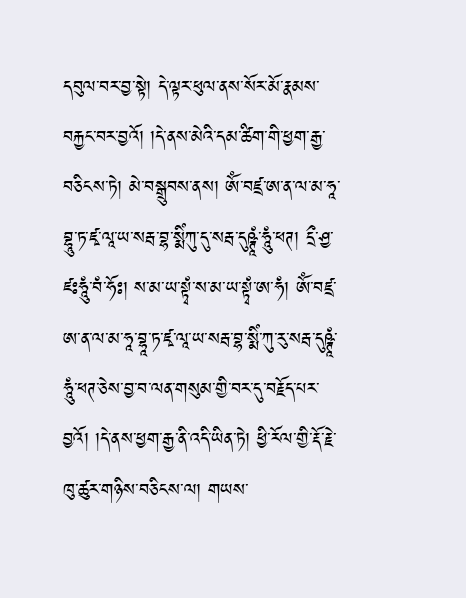དབུལ་བར་བྱ་སྟེ། དེ་ལྟར་ཕུལ་ནས་སོར་མོ་རྣམས་བརྐྱང་བར་བྱའོ། །དེ་ནས་མེའི་དམ་ཚིག་གི་ཕྱག་རྒྱ་བཅིངས་ཏེ། མེ་བསྒྲུབས་ནས། ཨོཾ་བཛྲ་ཨ་ན་ལ་མ་ཧཱ་བྷཱུ་ཏ་ཛྭ་ལཱ་ཡ་སརྦ་བྷ་སྨིཾཀུ་དུ་སརྦ་དུཥྚཱཾ་ཧཱུཾ་ཕཊ། དྲྀ་ཤྱ་ཛཿཧཱུཾ་བཾ་ཧོཿ། ས་མ་ཡ་སྟྭཾ་ས་མ་ཡ་སྟྭཾ་ཨ་ཧཾ། ཨོཾ་བཛྲ་ཨ་ན་ལ་མ་ཧཱ་བྷཱ་ཏ་ཛྭ་ལཱ་ཡ་སརྦ་བྷ་སྨིཾ་ཀུ་རུ་སརྦ་དུཥྚཱཾ་ཧཱུཾ་ཕཊ་ཅེས་བྱ་བ་ལན་གསུམ་གྱི་བར་དུ་བརྗོད་པར་བྱའོ། །དེ་ནས་ཕྱག་རྒྱ་ནི་འདི་ཡིན་ཏེ། ཕྱི་རོལ་གྱི་རྡོ་རྗེ་ཁུ་ཚུར་གཉིས་བཅིངས་ལ། གཡས་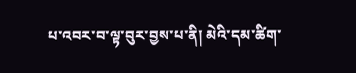པ་འབར་བ་ལྟ་བུར་བྱས་པ་ནི། མེའི་དམ་ཚིག་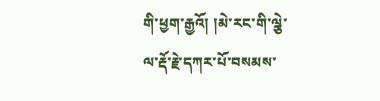གི་ཕྱག་རྒྱའོ། །མེ་རང་གི་ལྕེ་ལ་རྡོ་རྗེ་དཀར་པོ་བསམས་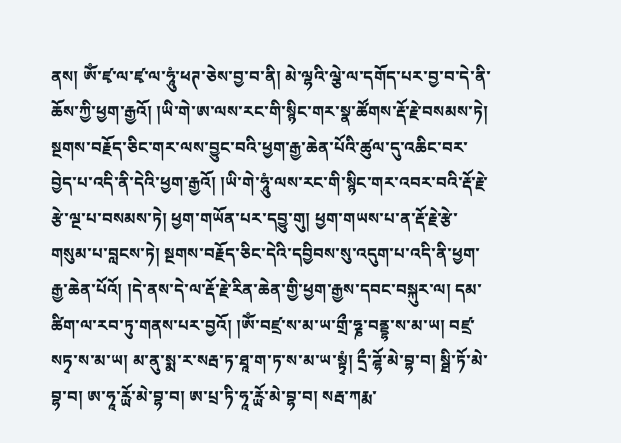ནས། ཨོཾ་ཛྭ་ལ་ཛྭ་ལ་ཧཱུཾ་ཕཊ་ཅེས་བྱ་བ་ནི། མེ་ལྷའི་ལྕེ་ལ་དགོད་པར་བྱ་བ་དེ་ནི་ཆོས་ཀྱི་ཕྱག་རྒྱའོ། །ཡི་གེ་ཨ་ལས་རང་གི་སྙིང་གར་སྣ་ཚོགས་རྡོ་རྗེ་བསམས་ཏེ། སྔགས་བརྗོད་ཅིང་གར་ལས་བྱུང་བའི་ཕྱག་རྒྱ་ཆེན་པོའི་ཚུལ་དུ་འཆིང་བར་བྱེད་པ་འདི་ནི་དེའི་ཕྱག་རྒྱའོ། །ཡི་གེ་ཧཱུཾ་ལས་རང་གི་སྙིང་གར་འབར་བའི་རྡོ་རྗེ་རྩེ་ལྔ་པ་བསམས་ཏེ། ཕྱག་གཡོན་པར་དབྱུ་གུ། ཕྱག་གཡས་པ་ན་རྡོ་རྗེ་རྩེ་གསུམ་པ་བླངས་ཏེ། སྔགས་བརྗོད་ཅིང་དེའི་དབྱིབས་སུ་འདུག་པ་འདི་ནི་ཕྱག་རྒྱ་ཆེན་པོའོ། །དེ་ནས་དེ་ལ་རྡོ་རྗེ་རིན་ཆེན་གྱི་ཕྱག་རྒྱས་དབང་བསྐུར་ལ། དམ་ཚིག་ལ་རབ་ཏུ་གནས་པར་བྱའོ། །ཨོཾ་བཛྲ་ས་མ་ཡ་གྲྀ་ཧྞ་བནྡྷ་ས་མ་ཡ། བཛྲ་སཏྭ་ས་མ་ཡ། མ་ནུ་སྨ་ར་སརྦ་ཏ་ཐཱ་ག་ཏ་ས་མ་ཡ་སྟྭཾ། དྲྀ་ཌྷོ་མེ་བྷ་བ། སྠི་ཏོ་མེ་བྷ་བ། ཨ་ཧཱ་ཪྻོ་མེ་བྷ་བ། ཨ་པྲ་ཏི་ཧཱ་ཪྻོ་མེ་བྷ་བ། སརྦ་ཀརྨ་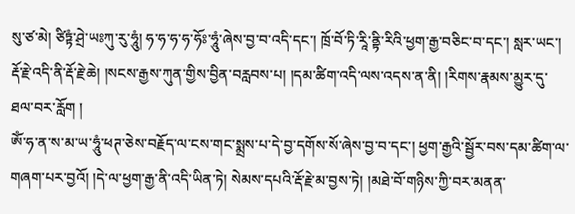སུ་ཙ་མེ། ཙིཏྟཾ་ཤྲེ་ཡཿཀུ་རུ་ཧཱུཾ། ཧ་ཧ་ཧ་ཧ་ཧོཿ་ཧཱུཾ་ཞེས་བྱ་བ་འདི་དང་། ཁྲོ་བོ་ཏི་རཱི་ནྟི་རིའི་ཕྱག་རྒྱ་བཅིང་བ་དང་། སླར་ཡང་། རྡོ་རྗེ་འདི་ནི་རྡོ་རྗེ་ཆེ། །སངས་རྒྱས་ཀུན་གྱིས་བྱིན་བརླབས་པ། །དམ་ཚིག་འདི་ལས་འདས་ན་ནི། །རིགས་རྣམས་མྱུར་དུ་ཐལ་བར་རློག །
ཨོཾ་ཧ་ན་ས་མ་ཡ་ཧཱུཾ་ཕཊ་ཅེས་བརྗོད་ལ་ངས་གང་སྨྲས་པ་དེ་བྱ་དགོས་སོ་ཞེས་བྱ་བ་དང་། ཕྱག་རྒྱའི་སྦྱོར་བས་དམ་ཚིག་ལ་གཞག་པར་བྱའོ། །དེ་ལ་ཕྱག་རྒྱ་ནི་འདི་ཡིན་ཏེ། སེམས་དཔའི་རྡོ་རྗེ་མ་བྱས་ཏེ། །མཐེ་བོ་གཉིས་ཀྱི་བར་མནན་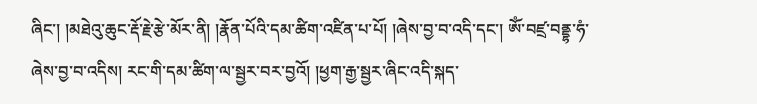ཞིང་། །མཐེའུ་ཆུང་རྡོ་རྗེ་རྩེ་མོར་ནི། །རྣོན་པོའི་དམ་ཚིག་འཛིན་པ་པོ། །ཞེས་བྱ་བ་འདི་དང་། ཨོཾ་བཛྲ་བནྡྷ་ཧཾ་ཞེས་བྱ་བ་འདིས། རང་གི་དམ་ཚིག་ལ་སྦྱར་བར་བྱའོ། །ཕྱག་རྒྱ་སྦྱར་ཞིང་འདི་སྐད་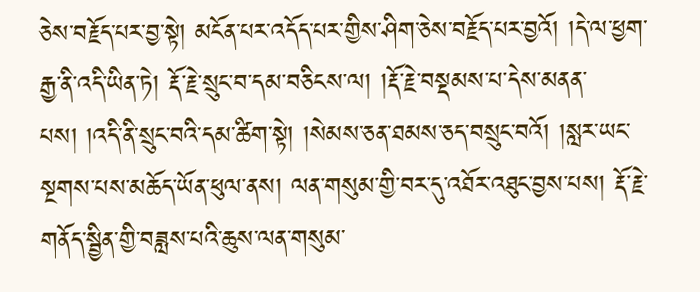ཅེས་བརྗོད་པར་བྱ་སྟེ། མངོན་པར་འདོད་པར་གྱིས་ཤིག་ཅེས་བརྗོད་པར་བྱའོ། །དེ་ལ་ཕྱག་རྒྱ་ནི་འདི་ཡིན་ཏེ། རྡོ་རྗེ་སྲུང་བ་དམ་བཅིངས་ལ། །རྡོ་རྗེ་བསྡམས་པ་དེས་མནན་པས། །འདི་ནི་སྲུང་བའི་དམ་ཚིག་སྟེ། །སེམས་ཅན་ཐམས་ཅད་བསྲུང་བའོ། །སླར་ཡང་སྔགས་པས་མཆོད་ཡོན་ཕུལ་ནས། ལན་གསུམ་གྱི་བར་དུ་འཐོར་འཐུང་བྱས་པས། རྡོ་རྗེ་གནོད་སྦྱིན་གྱི་བཟླས་པའི་ཆུས་ལན་གསུམ་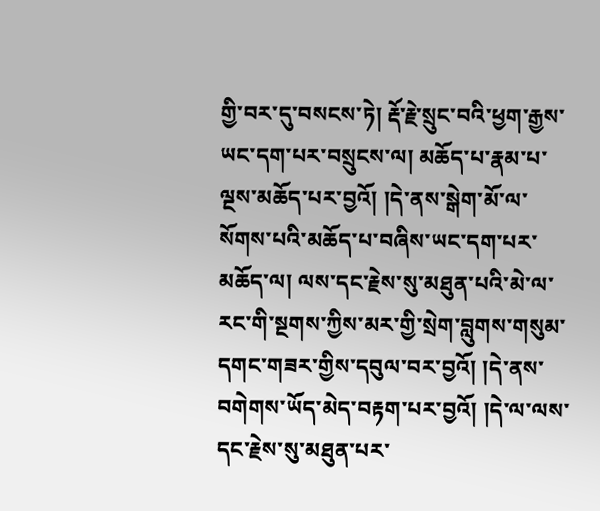གྱི་བར་དུ་བསངས་ཏེ། རྡོ་རྗེ་སྲུང་བའི་ཕྱག་རྒྱས་ཡང་དག་པར་བསྲུངས་ལ། མཆོད་པ་རྣམ་པ་ལྔས་མཆོད་པར་བྱའོ། །དེ་ནས་སྒེག་མོ་ལ་སོགས་པའི་མཆོད་པ་བཞིས་ཡང་དག་པར་མཆོད་ལ། ལས་དང་རྗེས་སུ་མཐུན་པའི་མེ་ལ་རང་གི་སྔགས་ཀྱིས་མར་གྱི་སྲེག་བླུགས་གསུམ་དགང་གཟར་གྱིས་དབུལ་བར་བྱའོ། །དེ་ནས་བགེགས་ཡོད་མེད་བརྟག་པར་བྱའོ། །དེ་ལ་ལས་དང་རྗེས་སུ་མཐུན་པར་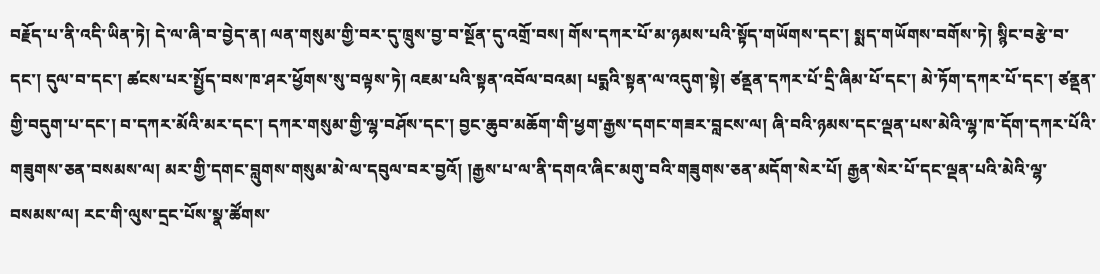བརྗོད་པ་ནི་འདི་ཡིན་ཏེ། དེ་ལ་ཞི་བ་བྱེད་ན། ལན་གསུམ་གྱི་བར་དུ་ཁྲུས་བྱ་བ་སྔོན་དུ་འགྲོ་བས། གོས་དཀར་པོ་མ་ཉམས་པའི་སྟོད་གཡོགས་དང་། སྨད་གཡོགས་བགོས་ཏེ། སྙིང་བརྩེ་བ་དང་། དུལ་བ་དང་། ཚངས་པར་སྤྱོད་བས་ཁ་ཤར་ཕྱོགས་སུ་བལྟས་ཏེ། འཇམ་པའི་སྟན་འབོལ་བའམ། པདྨའི་སྟན་ལ་འདུག་སྟེ། ཙནྡན་དཀར་པོ་དྲི་ཞིམ་པོ་དང་། མེ་ཏོག་དཀར་པོ་དང་། ཙནྡན་གྱི་བདུག་པ་དང་། བ་དཀར་མོའི་མར་དང་། དཀར་གསུམ་གྱི་ལྷ་བཤོས་དང་། བྱང་ཆུབ་མཆོག་གི་ཕྱག་རྒྱས་དགང་གཟར་བླངས་ལ། ཞི་བའི་ཉམས་དང་ལྡན་པས་མེའི་ལྷ་ཁ་དོག་དཀར་པོའི་གཟུགས་ཅན་བསམས་ལ། མར་གྱི་དགང་བླུགས་གསུམ་མེ་ལ་དབུལ་བར་བྱའོ། །རྒྱས་པ་ལ་ནི་དགའ་ཞིང་མགུ་བའི་གཟུགས་ཅན་མདོག་སེར་པོ། རྒྱན་སེར་པོ་དང་ལྡན་པའི་མེའི་ལྷ་བསམས་ལ། རང་གི་ལུས་དྲང་པོས་སྣ་ཚོགས་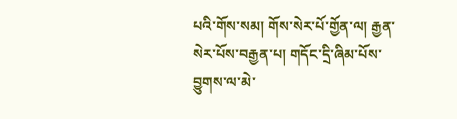པའི་གོས་སམ། གོས་སེར་པོ་གྱོན་ལ། རྒྱན་སེར་པོས་བརྒྱན་པ། གདོང་དྲི་ཞིམ་པོས་བྱུགས་ལ་མེ་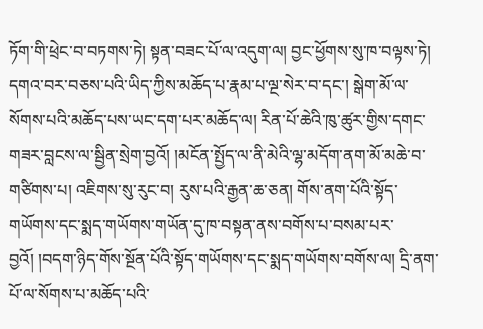ཏོག་གི་ཕྲེང་བ་བཏགས་ཏེ། སྟན་བཟང་པོ་ལ་འདུག་ལ། བྱང་ཕྱོགས་སུ་ཁ་བལྟས་ཏེ། དགའ་བར་བཅས་པའི་ཡིད་ཀྱིས་མཆོད་པ་རྣམ་པ་ལྔ་སེར་བ་དང་། སྒེག་མོ་ལ་སོགས་པའི་མཆོད་པས་ཡང་དག་པར་མཆོད་ལ། རིན་པོ་ཆེའི་ཁུ་ཚུར་གྱིས་དགང་གཟར་བླངས་ལ་སྦྱིན་སྲེག་བྱའོ། །མངོན་སྤྱོད་ལ་ནི་མེའི་ལྷ་མདོག་ནག་མོ་མཆེ་བ་གཙིགས་པ། འཇིགས་སུ་རུང་བ། རུས་པའི་རྒྱན་ཆ་ཅན། གོས་ནག་པོའི་སྟོད་གཡོགས་དང་སྨད་གཡོགས་གཡོན་དུ་ཁ་བསྟན་ནས་བགོས་པ་བསམ་པར་བྱའོ། །བདག་ཉིད་གོས་སྔོན་པོའི་སྟོད་གཡོགས་དང་སྨད་གཡོགས་བགོས་ལ། དྲི་ནག་པོ་ལ་སོགས་པ་མཆོད་པའི་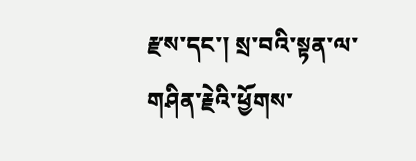རྫས་དང་། སྲ་བའི་སྟན་ལ་གཤིན་རྗེའི་ཕྱོགས་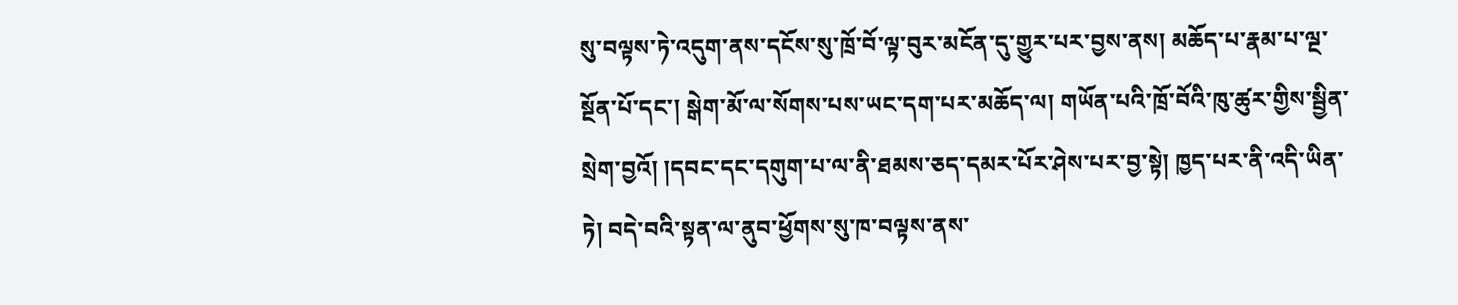སུ་བལྟས་ཏེ་འདུག་ནས་དངོས་སུ་ཁྲོ་བོ་ལྟ་བུར་མངོན་དུ་གྱུར་པར་བྱས་ནས། མཆོད་པ་རྣམ་པ་ལྔ་སྔོན་པོ་དང་། སྒེག་མོ་ལ་སོགས་པས་ཡང་དག་པར་མཆོད་ལ། གཡོན་པའི་ཁྲོ་བོའི་ཁུ་ཚུར་གྱིས་སྦྱིན་སྲེག་བྱའོ། །དབང་དང་དགུག་པ་ལ་ནི་ཐམས་ཅད་དམར་པོར་ཤེས་པར་བྱ་སྟེ། ཁྱད་པར་ནི་འདི་ཡིན་ཏེ། བདེ་བའི་སྟན་ལ་ནུབ་ཕྱོགས་སུ་ཁ་བལྟས་ནས་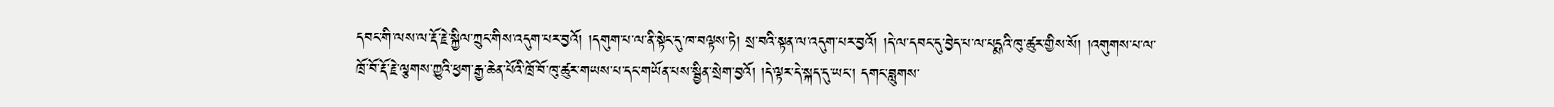དབང་གི་ལས་ལ་རྡོ་རྗེ་སྐྱིལ་ཀྲུང་གིས་འདུག་པར་བྱའོ། །དགུག་པ་ལ་ནི་སྟེང་དུ་ཁ་བལྟས་ཏེ། སྲ་བའི་སྟན་ལ་འདུག་པར་བྱའོ། །དེ་ལ་དབང་དུ་བྱེད་པ་ལ་པདྨའི་ཁུ་ཚུར་གྱིས་སོ། །འགུགས་པ་ལ་ཁྲོ་བོ་རྡོ་རྗེ་ལྕགས་ཀྱུའི་ཕྱག་རྒྱ་ཆེན་པོའི་ཁྲོ་བོ་ཁུ་ཚུར་གཡས་པ་དང་གཡོན་པས་སྦྱིན་སྲེག་བྱའོ། །དེ་ལྟར་དེ་སྐད་དུ་ཡང་། དགང་བླུགས་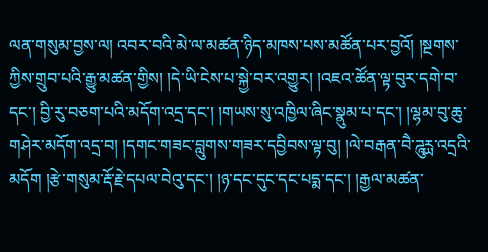ལན་གསུམ་བྱས་ལ། འབར་བའི་མེ་ལ་མཚན་ཉིད་མཁས་པས་མཚོན་པར་བྱའོ། །སྔགས་ཀྱིས་གྲུབ་པའི་རྒྱུ་མཚན་གྱིས། །དེ་ཡི་ངེས་པ་སྐྱེ་བར་འགྱུར། །འཇའ་ཚོན་ལྟ་བུར་དགེ་བ་དང་། བྱི་རུ་བཅག་པའི་མདོག་འདྲ་དང་། །གཡས་སུ་འཁྱིལ་ཞིང་སྣུམ་པ་དང་། །ལྷམ་བུ་ཆུ་གཤེར་མདོག་འདྲ་བ། །དགང་གཟང་བླུགས་གཟར་དབྱིབས་ལྟ་བུ། །ལེ་བརྒན་བཻ་ཌཱུཪྻ་འདྲའི་མདོག །རྩེ་གསུམ་རྡོ་རྗེ་དཔལ་བེའུ་དང་། །ཉ་དང་དུང་དང་པདྨ་དང་། །རྒྱལ་མཚན་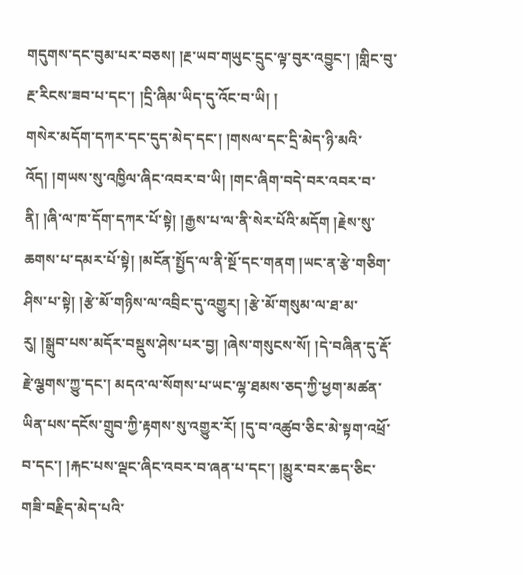གདུགས་དང་བུམ་པར་བཅས། །རྔ་ཡབ་གཡུང་དྲུང་ལྟ་བུར་འབྱུང་། །གླིང་བུ་རྔ་རིངས་ཟབ་པ་དང་། །དྲི་ཞིམ་ཡིད་དུ་འོང་བ་ཡི། །
གསེར་མདོག་དཀར་དང་དུད་མེད་དང་། །གསལ་དང་དྲི་མེད་ཉི་མའི་འོད། །གཡས་སུ་འཁྱིལ་ཞིང་འབར་བ་ཡི། །གང་ཞིག་བདེ་བར་འབར་བ་ནི། །ཞི་ལ་ཁ་དོག་དཀར་པོ་སྟེ། །རྒྱས་པ་ལ་ནི་སེར་པོའི་མདོག །རྗེས་སུ་ཆགས་པ་དམར་པོ་སྟེ། །མངོན་སྤྱོད་ལ་ནི་སྔོ་དང་གནག །ཡང་ན་རྩེ་གཅིག་ཤིས་པ་སྟེ། །རྩེ་མོ་གཉིས་ལ་འབྲིང་དུ་འགྱུར། །རྩེ་མོ་གསུམ་ལ་ཐ་མ་རུ། །སྒྲུབ་པས་མདོར་བསྡུས་ཤེས་པར་བྱ། །ཞེས་གསུངས་སོ། །དེ་བཞིན་དུ་རྡོ་རྗེ་ལྕགས་ཀྱུ་དང་། མདའ་ལ་སོགས་པ་ཡང་ལྷ་ཐམས་ཅད་ཀྱི་ཕྱག་མཚན་ཡིན་པས་དངོས་གྲུབ་ཀྱི་རྟགས་སུ་འགྱུར་རོ། །དུ་བ་འཚུབ་ཅིང་མེ་སྟག་འཕྲོ་བ་དང་། །རྐང་པས་ལྡང་ཞིང་འབར་བ་ཞན་པ་དང་། །མྱུར་བར་ཆད་ཅིང་གཟི་བརྗིད་མེད་པའི་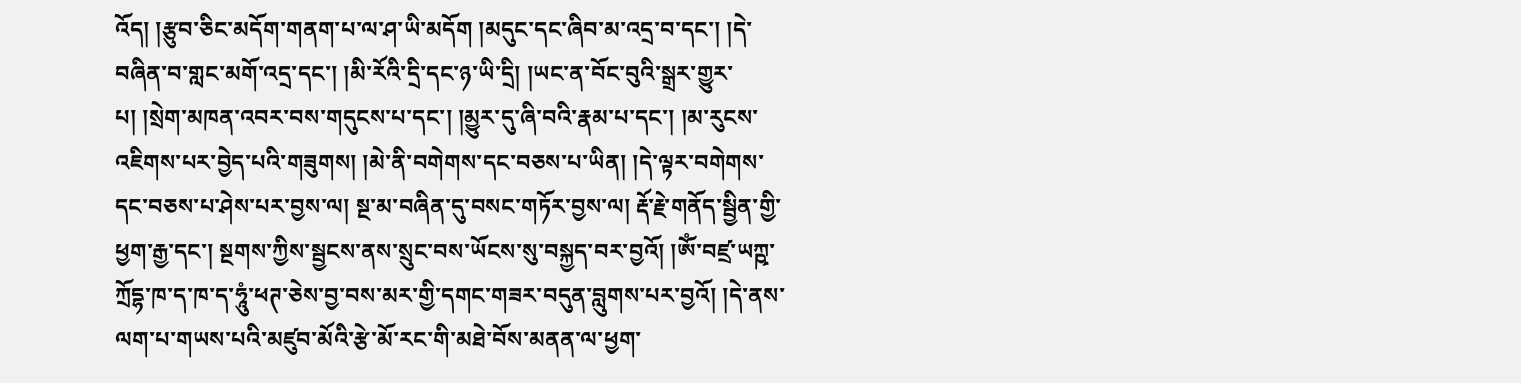འོད། །རྩུབ་ཅིང་མདོག་གནག་པ་ལ་ཤ་ཡི་མདོག །མདུང་དང་ཞིབ་མ་འདྲ་བ་དང་། །དེ་བཞིན་བ་གླང་མགོ་འདྲ་དང་། །མི་རོའི་དྲི་དང་ཉ་ཡི་དྲི། །ཡང་ན་བོང་བུའི་སྒྲར་གྱུར་པ། །སྲེག་མཁན་འབར་བས་གདུངས་པ་དང་། །མྱུར་དུ་ཞི་བའི་རྣམ་པ་དང་། །མ་རུངས་འཇིགས་པར་བྱེད་པའི་གཟུགས། །མེ་ནི་བགེགས་དང་བཅས་པ་ཡིན། །དེ་ལྟར་བགེགས་དང་བཅས་པ་ཤེས་པར་བྱས་ལ། སྔ་མ་བཞིན་དུ་བསང་གཏོར་བྱས་ལ། རྡོ་རྗེ་གནོད་སྦྱིན་གྱི་ཕྱག་རྒྱ་དང་། སྔགས་ཀྱིས་སྦྱངས་ནས་སྲུང་བས་ཡོངས་སུ་བསྐྱད་བར་བྱའོ། །ཨོཾ་བཛྲ་ཡཀྵ་ཀྲོདྷ་ཁ་ད་ཁ་ད་ཧཱུཾ་ཕཊ་ཅེས་བྱ་བས་མར་གྱི་དགང་གཟར་བདུན་བླུགས་པར་བྱའོ། །དེ་ནས་ལག་པ་གཡས་པའི་མཛུབ་མོའི་རྩེ་མོ་རང་གི་མཐེ་བོས་མནན་ལ་ཕྱག་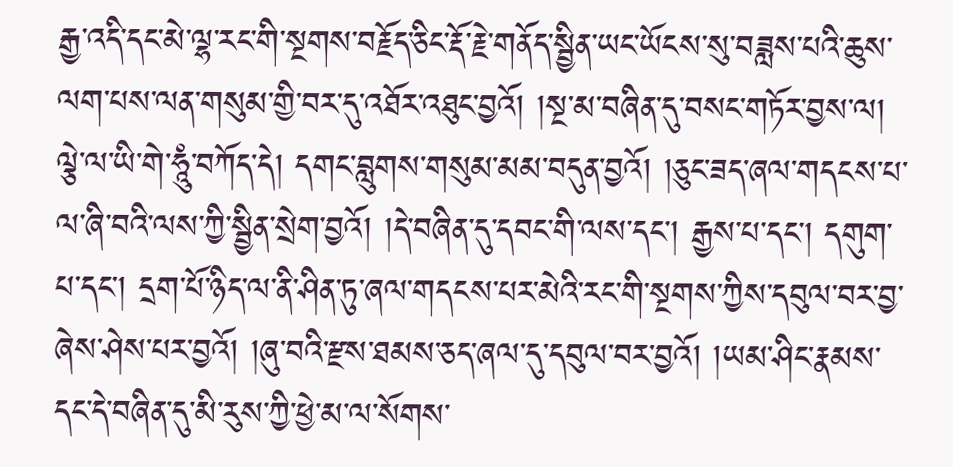རྒྱ་འདི་དང་མེ་ལྷ་རང་གི་སྔགས་བརྗོད་ཅིང་རྡོ་རྗེ་གནོད་སྦྱིན་ཡང་ཡོངས་སུ་བཟླས་པའི་ཆུས་ལག་པས་ལན་གསུམ་གྱི་བར་དུ་འཐོར་འཐུང་བྱའོ། །སྔ་མ་བཞིན་དུ་བསང་གཏོར་བྱས་ལ། ལྕེ་ལ་ཡི་གེ་ཧཱུཾ་བཀོད་དེ། དགང་བླུགས་གསུམ་མམ་བདུན་བྱའོ། །ཅུང་ཟད་ཞལ་གདངས་པ་ལ་ཞི་བའི་ལས་ཀྱི་སྦྱིན་སྲེག་བྱའོ། །དེ་བཞིན་དུ་དབང་གི་ལས་དང་། རྒྱས་པ་དང་། དགུག་པ་དང་། དྲག་པོ་ཉིད་ལ་ནི་ཤིན་ཏུ་ཞལ་གདངས་པར་མེའི་རང་གི་སྔགས་ཀྱིས་དབུལ་བར་བྱ་ཞེས་ཤེས་པར་བྱའོ། །ཞུ་བའི་རྫས་ཐམས་ཅད་ཞལ་དུ་དབུལ་བར་བྱའོ། །ཡམ་ཤིང་རྣམས་དང་དེ་བཞིན་དུ་མི་རུས་ཀྱི་ཕྱེ་མ་ལ་སོགས་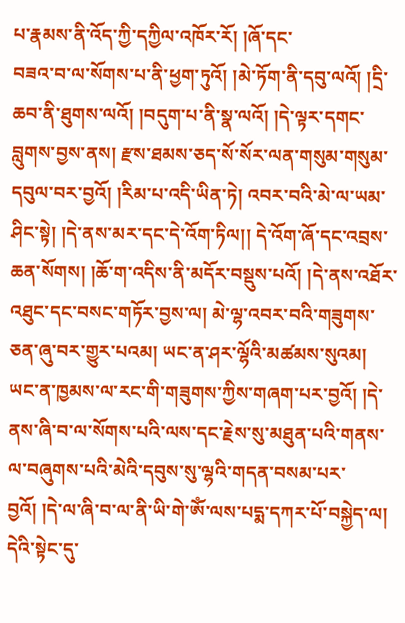པ་རྣམས་ནི་འོད་ཀྱི་དཀྱིལ་འཁོར་རོ། །ཞོ་དང་
བཟའ་བ་ལ་སོགས་པ་ནི་ཕྱག་ཏུའོ། །མེ་ཏོག་ནི་དབུ་ལའོ། །དྲི་ཆབ་ནི་ཐུགས་ལའོ། །བདུག་པ་ནི་སྣ་ལའོ། །དེ་ལྟར་དགང་བླུགས་བྱས་ནས། རྫས་ཐམས་ཅད་སོ་སོར་ལན་གསུམ་གསུམ་དབུལ་བར་བྱའོ། །རིམ་པ་འདི་ཡིན་ཏེ། འབར་བའི་མེ་ལ་ཡམ་ཤིང་སྟེ། །དེ་ནས་མར་དང་དེ་འོག་ཏིལ།། དེ་འོག་ཞོ་དང་འབྲས་ཆན་སོགས། །ཆོ་ག་འདིས་ནི་མདོར་བསྡུས་པའོ། །དེ་ནས་འཐོར་འཐུང་དང་བསང་གཏོར་བྱས་ལ། མེ་ལྷ་འབར་བའི་གཟུགས་ཅན་ཞུ་བར་གྱུར་པའམ། ཡང་ན་ཤར་ལྷོའི་མཚམས་སུའམ། ཡང་ན་ཁྱམས་ལ་རང་གི་གཟུགས་ཀྱིས་གཞག་པར་བྱའོ། །དེ་ནས་ཞི་བ་ལ་སོགས་པའི་ལས་དང་རྗེས་སུ་མཐུན་པའི་གནས་ལ་བཞུགས་པའི་མེའི་དབུས་སུ་ལྷའི་གདན་བསམ་པར་བྱའོ། །དེ་ལ་ཞི་བ་ལ་ནི་ཡི་གེ་ཨོཾ་ལས་པདྨ་དཀར་པོ་བསྐྱེད་ལ། དེའི་སྟེང་དུ་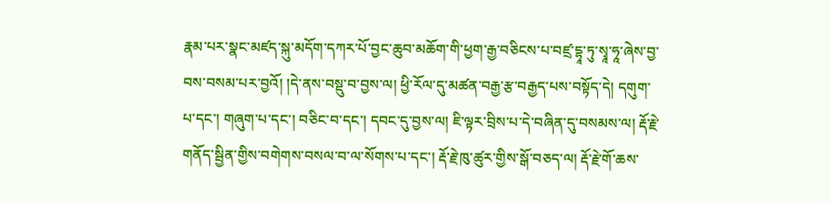རྣམ་པར་སྣང་མཛད་སྐུ་མདོག་དཀར་པོ་བྱང་ཆུབ་མཆོག་གི་ཕྱག་རྒྱ་བཅིངས་པ་བཛྲ་དྷཱ་ཏུ་སྭཱ་ཧཱ་ཞེས་བྱ་བས་བསམ་པར་བྱའོ། །དེ་ནས་བསྡུ་བ་བྱས་ལ། ཕྱི་རོལ་དུ་མཚན་བརྒྱ་རྩ་བརྒྱད་པས་བསྟོད་དེ། དགུག་པ་དང་། གཞུག་པ་དང་། བཅིང་བ་དང་། དབང་དུ་བྱས་ལ། ཇི་ལྟར་བྲིས་པ་དེ་བཞིན་དུ་བསམས་ལ། རྡོ་རྗེ་གནོད་སྦྱིན་གྱིས་བགེགས་བསལ་བ་ལ་སོགས་པ་དང་། རྡོ་རྗེ་ཁུ་ཚུར་གྱིས་སྒོ་བཅད་ལ། རྡོ་རྗེ་གོ་ཆས་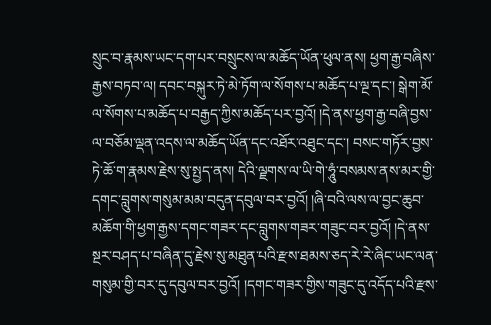སྲུང་བ་རྣམས་ཡང་དག་པར་བསྲུངས་ལ་མཆོད་ཡོན་ཕུལ་ནས། ཕྱག་རྒྱ་བཞིས་རྒྱས་བཏབ་ལ། དབང་བསྐུར་ཏེ་མེ་ཏོག་ལ་སོགས་པ་མཆོད་པ་ལྔ་དང་། སྒེག་མོ་ལ་སོགས་པ་མཆོད་པ་བརྒྱད་ཀྱིས་མཆོད་པར་བྱའོ། །དེ་ནས་ཕྱག་རྒྱ་བཞི་བྱས་ལ་བཅོམ་ལྡན་འདས་ལ་མཆོད་ཡོན་དང་འཐོར་འཐུང་དང་། བསང་གཏོར་བྱས་ཏེ་ཆོ་ག་རྣམས་རྗེས་སུ་སྤྱད་ནས། དེའི་ལྗགས་ལ་ཡི་གེ་ཧཱུཾ་བསམས་ནས་མར་གྱི་དགང་བླུགས་གསུམ་མམ་བདུན་དབུལ་བར་བྱའོ། །ཞི་བའི་ལས་ལ་བྱང་ཆུབ་མཆོག་གི་ཕྱག་རྒྱས་དགང་གཟར་དང་བླུགས་གཟར་གཟུང་བར་བྱའོ། །དེ་ནས་སྔར་བཤད་པ་བཞིན་དུ་རྗེས་སུ་མཐུན་པའི་རྫས་ཐམས་ཅད་རེ་རེ་ཞིང་ཡང་ལན་གསུམ་གྱི་བར་དུ་དབུལ་བར་བྱའོ། །དགང་གཟར་གྱིས་གཟུང་དུ་འདོད་པའི་རྫས་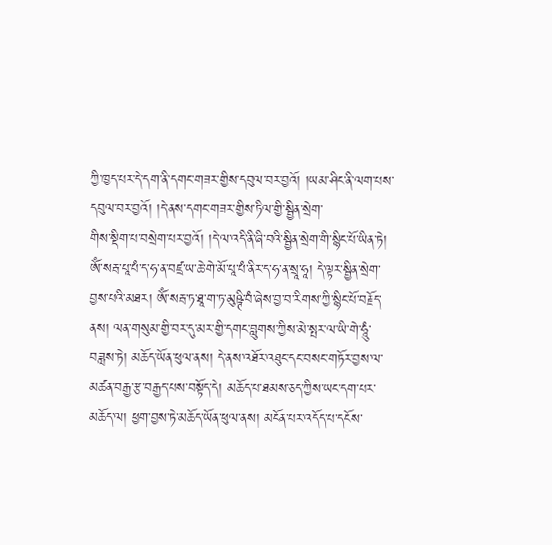ཀྱི་ཁྱད་པར་དེ་དག་ནི་དགང་གཟར་གྱིས་དབུལ་བར་བྱའོ། །ཡམ་ཤིང་ནི་ལག་པས་དབུལ་བར་བྱའོ། །དེ་ནས་དགང་གཟར་གྱིས་ཏིལ་གྱི་སྦྱིན་སྲེག་
གིས་སྡིག་པ་བསྲེག་པར་བྱའོ། །དེ་ལ་འདི་ནི་ཞི་བའི་སྦྱིན་སྲེག་གི་སྙིང་པོ་ཡིན་ཏེ། ཨོཾ་སརྦ་པཱ་པཾ་ད་ཧ་ན་བཛྲ་ཡ་ཆེ་གེ་མོ་པཱ་པཾ་ནིར་ད་ཧ་ན་སྲཱ་ཧཱ། དེ་ལྟར་སྦྱིན་སྲེག་བྱས་པའི་མཐར། ཨོཾ་སརྦ་ཏ་ཐཱ་ག་ཏ་མུཥྚི་བཾ་ཞེས་བྱ་བ་རིགས་ཀྱི་སྙིང་པོ་བརྗོད་ནས། ལན་གསུམ་གྱི་བར་དུ་མར་གྱི་དགང་བླུགས་ཀྱིས་མེ་སྤར་ལ་ཡི་གེ་ཧཱུཾ་བཟླས་ཏེ། མཆོད་ཡོན་ཕུལ་ནས། དེ་ནས་འཐོར་འཐུང་དང་བསང་གཏོར་བྱས་ལ་མཚན་བརྒྱ་རྩ་བརྒྱད་པས་བསྟོད་དེ། མཆོད་པ་ཐམས་ཅད་ཀྱིས་ཡང་དག་པར་མཆོད་ལ། ཕྱག་བྱས་ཏེ་མཆོད་ཡོན་ཕུལ་ནས། མངོན་པར་འདོད་པ་དངོས་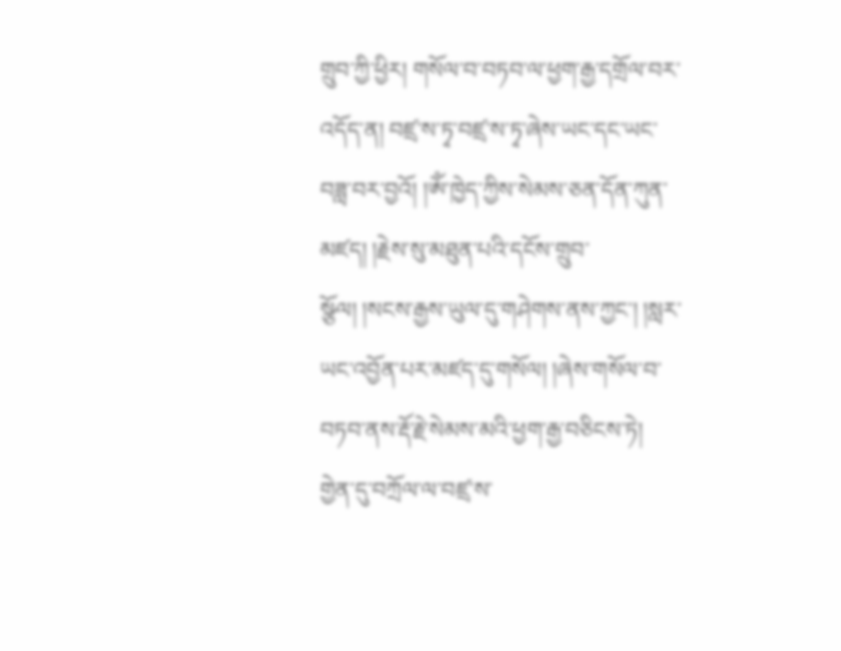གྲུབ་ཀྱི་ཕྱིར། གསོལ་བ་བཏབ་ལ་ཕྱག་རྒྱ་དགྲོལ་བར་འདོད་ན། བཛྲ་ས་ཏྭ་བཛྲ་ས་ཏྭ་ཞེས་ཡང་དང་ཡང་བཟླ་བར་བྱའོ། །ཨོཾ་ཁྱེད་ཀྱིས་སེམས་ཅན་དོན་ཀུན་མཛད། །རྗེས་སུ་མཐུན་པའི་དངོས་གྲུབ་སྩོལ། །སངས་རྒྱས་ཡུལ་དུ་གཤེགས་ནས་ཀྱང་། །སླར་ཡང་འབྱོན་པར་མཛད་དུ་གསོལ། །ཞེས་གསོལ་བ་བཏབ་ནས་རྡོ་རྗེ་སེམས་མའི་ཕྱག་རྒྱ་བཅིངས་ཏེ། གྱེན་དུ་བཀྲོལ་ལ་བཛྲ་ས་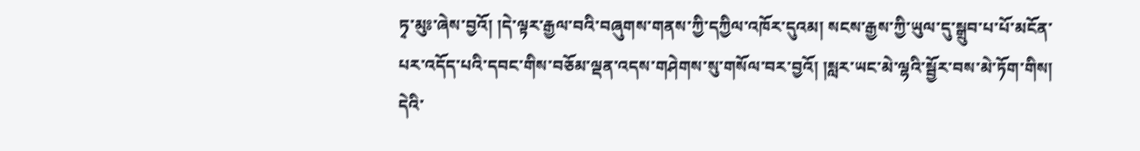ཏྭ་མུཿ་ཞེས་བྱའོ། །དེ་ལྟར་རྒྱལ་བའི་བཞུགས་གནས་ཀྱི་དཀྱིལ་འཁོར་དུའམ། སངས་རྒྱས་ཀྱི་ཡུལ་དུ་སྒྲུབ་པ་པོ་མངོན་པར་འདོད་པའི་དབང་གིས་བཅོམ་ལྡན་འདས་གཤེགས་སུ་གསོལ་བར་བྱའོ། །སླར་ཡང་མེ་ལྷའི་སྦྱོར་བས་མེ་ཏོག་གིས། དེའི་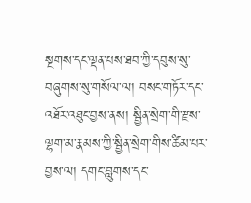སྔགས་དང་ལྡན་པས་ཐབ་ཀྱི་དབུས་སུ་བཞུགས་སུ་གསོལ་ལ། བསང་གཏོར་དང་འཐོར་འཐུང་བྱས་ནས། སྦྱིན་སྲེག་གི་རྫས་ལྷག་མ་རྣམས་ཀྱི་སྦྱིན་སྲེག་གིས་ཚིམ་པར་བྱས་ལ། དགང་བླུགས་དང་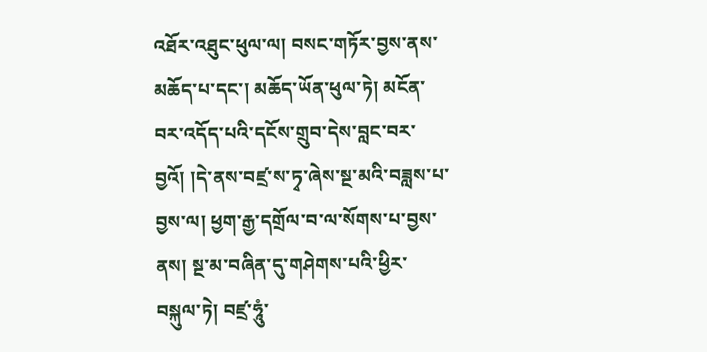འཐོར་འཐུང་ཕུལ་ལ། བསང་གཏོར་བྱས་ནས་མཆོད་པ་དང་། མཆོད་ཡོན་ཕུལ་ཏེ། མངོན་བར་འདོད་པའི་དངོས་གྲུབ་དེས་བླང་བར་བྱའོ། །དེ་ནས་བཛྲ་ས་ཏྭ་ཞེས་སྔ་མའི་བཟླས་པ་བྱས་ལ། ཕྱག་རྒྱ་དགྲོལ་བ་ལ་སོགས་པ་བྱས་ནས། སྔ་མ་བཞིན་དུ་གཤེགས་པའི་ཕྱིར་བསྐུལ་ཏེ། བཛྲ་ཧཱུཾ་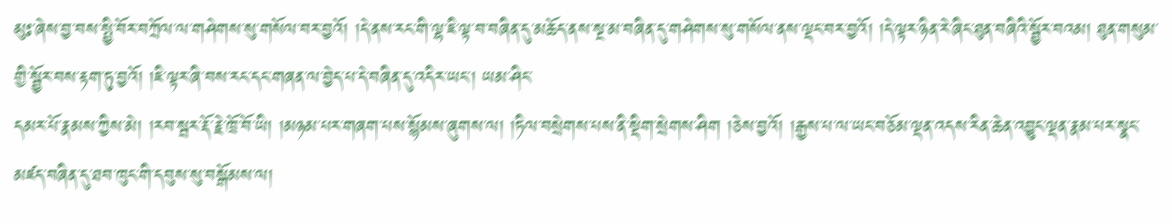མུཿ་ཞེས་བྱ་བས་སྤྱི་བོར་བཀྲོལ་ལ་གཤེགས་སུ་གསོལ་བར་བྱའོ། །དེ་ནས་རང་གི་ལྷ་ཇི་ལྟ་བ་བཞིན་དུ་མཆོད་ནས་སྔ་མ་བཞིན་དུ་གཤེགས་སུ་གསོལ་ནས་ལྡང་བར་བྱའོ། །དེ་ལྟར་ཉིན་རེ་ཞིང་ཐུན་བཞིའི་སྦྱོར་བའམ། ཐུན་གསུམ་གྱི་སྦྱོར་བས་རྟག་ཏུ་བྱའོ། །ཇི་ལྟར་ཞི་བས་རང་དང་གཞན་ལ་བྱེད་པ་དེ་བཞིན་དུ་འདིར་ཡང་། ཡམ་ཤིང་
དམར་པོ་རྣམས་ཀྱིས་མེ། །རབ་སྦར་རྡོ་རྗེ་ཁྲོ་བོ་ཡི། །མཉམ་པར་གཞག་པས་སྙོམས་ཞུགས་ལ། །ཏིལ་བསྲེགས་པས་ནི་སྡིག་སྲེགས་ཤིག །ཅེས་བྱའོ། །རྒྱས་པ་ལ་ཡང་བཅོམ་ལྡན་འདས་རིན་ཆེན་འབྱུང་ལྡན་རྣམ་པར་སྣང་མཛད་བཞིན་དུ་ཐབ་ཁུང་གི་དབུས་སུ་བསྒོམས་ལ།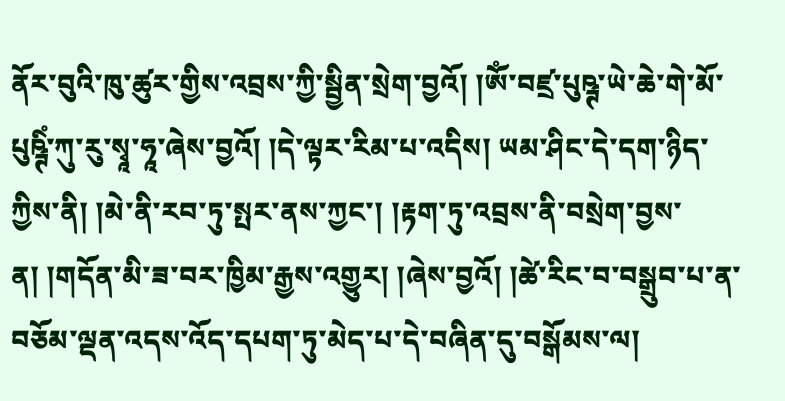ནོར་བུའི་ཁུ་ཚུར་གྱིས་འབྲས་ཀྱི་སྦྱིན་སྲེག་བྱའོ། །ཨོཾ་བཛྲ་པུཥྚ་ཡེ་ཆེ་གེ་མོ་པུཥྚིཾ་ཀུ་རུ་སྭཱ་ཧཱ་ཞེས་བྱའོ། །དེ་ལྟར་རིམ་པ་འདིས། ཡམ་ཤིང་དེ་དག་ཉིད་ཀྱིས་ནི། །མེ་ནི་རབ་ཏུ་སྤར་ནས་ཀྱང་། །རྟག་ཏུ་འབྲས་ནི་བསྲེག་བྱས་ན། །གདོན་མི་ཟ་བར་ཁྱིམ་རྒྱས་འགྱུར། །ཞེས་བྱའོ། །ཚེ་རིང་བ་བསྒྲུབ་པ་ན་བཅོམ་ལྡན་འདས་འོད་དཔག་ཏུ་མེད་པ་དེ་བཞིན་དུ་བསྒོམས་ལ།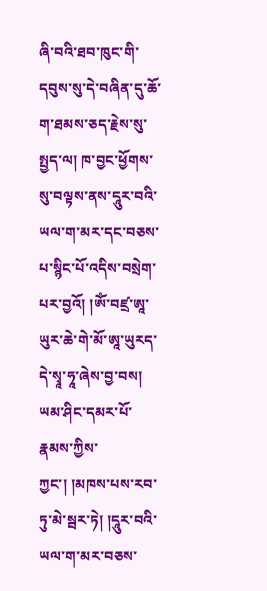ཞི་བའི་ཐབ་ཁུང་གི་དབུས་སུ་དེ་བཞིན་དུ་ཆོ་ག་ཐམས་ཅད་རྗེས་སུ་སྤྱད་ལ། ཁ་བྱང་ཕྱོགས་སུ་བལྟས་ནས་དཱུར་བའི་ཡལ་ག་མར་དང་བཅས་པ་སྙིང་པོ་འདིས་བསྲེག་པར་བྱའོ། །ཨོཾ་བཛྲ་ཨཱ་ཡུར་ཆེ་གེ་མོ་ཨཱ་ཡུརད་དེ་སྭཱ་ཧཱ་ཞེས་བྱ་བས། ཡམ་ཤིང་དམར་པོ་རྣམས་ཀྱིས་ཀྱང་། །མཁས་པས་རབ་ཏུ་མེ་སྦར་ཏེ། །དཱུར་བའི་ཡལ་ག་མར་བཅས་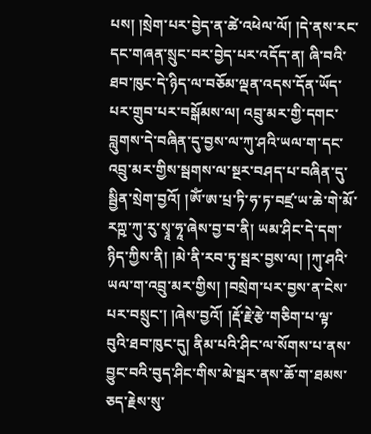པས། །སྲེག་པར་བྱེད་ན་ཚེ་འཕེལ་ལོ། །དེ་ནས་རང་དང་གཞན་སྲུང་བར་བྱེད་པར་འདོད་ན། ཞི་བའི་ཐབ་ཁུང་དེ་ཉིད་ལ་བཅོམ་ལྡན་འདས་དོན་ཡོད་པར་གྲུབ་པར་བསྒོམས་ལ། འབྲུ་མར་གྱི་དགང་བླུགས་དེ་བཞིན་དུ་བྱས་ལ་ཀུ་ཤའི་ཡལ་ག་དང་འབྲུ་མར་གྱིས་སྦགས་ལ་སྔར་བཤད་པ་བཞིན་དུ་སྦྱིན་སྲེག་བྱའོ། །ཨོཾ་ཨ་པྲ་ཏི་ཧ་ཏ་བཛྲ་ཡ་ཆེ་གེ་མོ་རཀྵ་ཀུ་རུ་སྭཱ་ཧཱ་ཞེས་བྱ་བ་ནི། ཡམ་ཤིང་དེ་དག་ཉིད་ཀྱིས་ནི། །མེ་ནི་རབ་ཏུ་སྦར་བྱས་ལ། །ཀུ་ཤའི་ཡལ་ག་འབྲུ་མར་གྱིས། །བསྲེག་པར་བྱས་ན་ངེས་པར་བསྲུང་། །ཞེས་བྱའོ། །རྡོ་རྗེ་རྩེ་གཅིག་པ་ལྟ་བུའི་ཐབ་ཁུང་དུ། ནིམ་པའི་ཤིང་ལ་སོགས་པ་ནས་བྱུང་བའི་བུད་ཤིང་གིས་མེ་སྦར་ནས་ཆོ་ག་ཐམས་ཅད་རྗེས་སུ་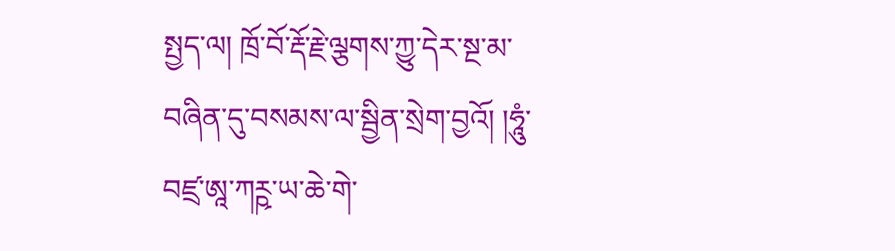སྤྱད་ལ། ཁྲོ་བོ་རྡོ་རྗེ་ལྕགས་ཀྱུ་དེར་སྔ་མ་བཞིན་དུ་བསམས་ལ་སྦྱིན་སྲེག་བྱའོ། །ཧཱུཾ་བཛྲ་ཨཱ་ཀཪྵ་ཡ་ཆེ་གེ་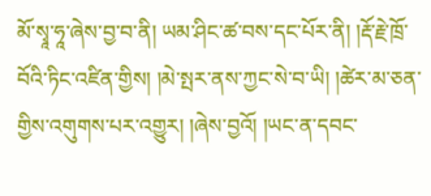མོ་སྭཱ་ཧཱ་ཞེས་བྱ་བ་ནི། ཡམ་ཤིང་ཚ་བས་དང་པོར་ནི། །རྡོ་རྗེ་ཁྲོ་བོའི་ཏིང་འཛིན་གྱིས། །མེ་སྤར་ནས་ཀྱང་སེ་བ་ཡི། །ཚེར་མ་ཅན་གྱིས་འགུགས་པར་འགྱུར། །ཞེས་བྱའོ། །ཡང་ན་དབང་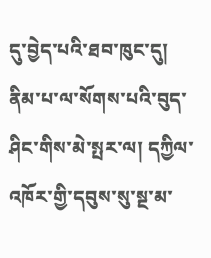དུ་བྱེད་པའི་ཐབ་ཁུང་དུ། ནིམ་པ་ལ་སོགས་པའི་བུད་ཤིང་གིས་མེ་སྤར་ལ། དཀྱིལ་འཁོར་གྱི་དབུས་སུ་སྔ་མ་